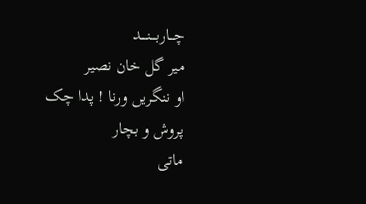چـــاربـــنــــد
میر گل خان نصیر
او ننگریں ورنا ! پدا چک پروش و بچار
ماتی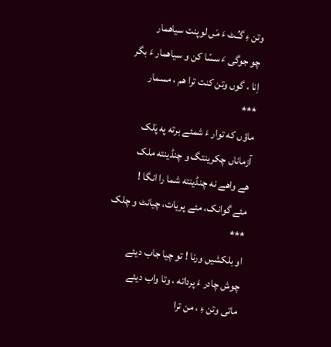وتن ءِ گـُـٹ ءَ مَں لوپنت سیاهمار
چو جوگی ءَ سسّا کن و سیاهمار ءَ بگر
اِنا ، گوں وتن کنت ترا هم ، مسمار
***
ماؤں که توار ءَ شمئے برته په پَلک
آزماناں چکرینتگ و چنڈینته ملک
هے واهے نه چنڈینته شما را انگا !
مئے گوانک، مئے پریات، چیانٹ و چلک
***
او بلکشیں ورنا ! تو چیا جاب دیئے
چوش چادر ءَ پرداته ، وتا واب دیئے
ماتی وتن ءِ ، من ترا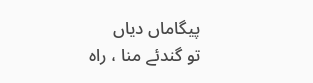پیگاماں دیاں
تو گندئے منا ، راه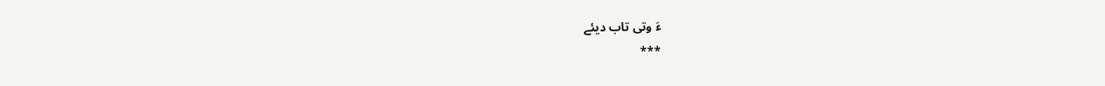ءَ وتی تاب دیئے
***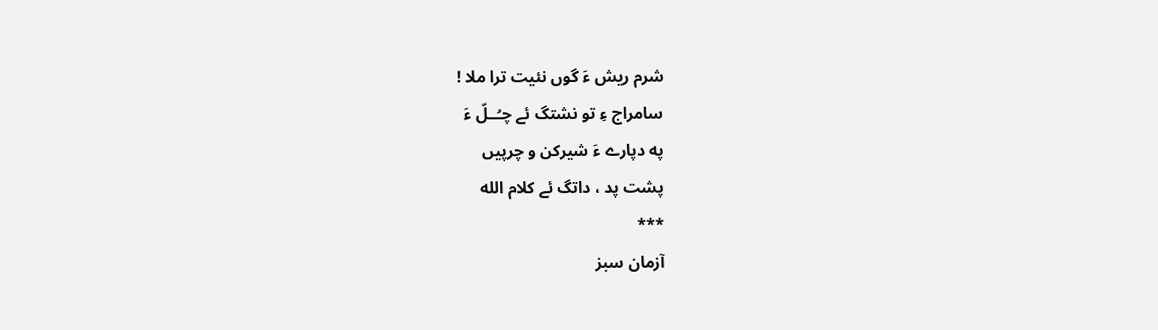شرم ریش ءَ گوں نئیت ترا ملا !
سامراج ءِ تو نشتگ ئے چـُــلّ ءَ
په دپارے ءَ شیرکن و چرپیں
پشت پد ، داتگ ئے کلام الله
***
آزمان سبز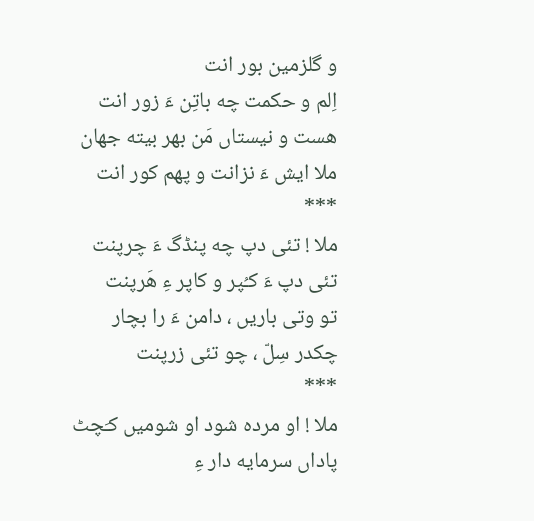و گلزمین بور انت
اِلم و حکمت چه باتِن ءَ زور انت
هست و نیستاں مَن بهر بیته جهان
ملا ایش ءَ نزانت و پهم کور انت
***
ملا ! تئی دپ چه پنڈگ ءَ چرپنت
تئی دپ ءَ کـُپر و کاپر ءِ هَرپنت
تو وتی باریں ، دامن ءَ را بچار
چکدر سِلّ ، چو تئی زرپنت
***
ملا ! او مرده شود او شومیں کـَچٹ
پاداں سرمایه دار ءِ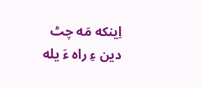اِینکه مَه چٹ
دین ءِ راه ءَ یله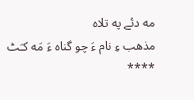مه دئے په تلاه
مذهب ءِ نام ءَ چو گناه ءَ مَه کـَٹ
****